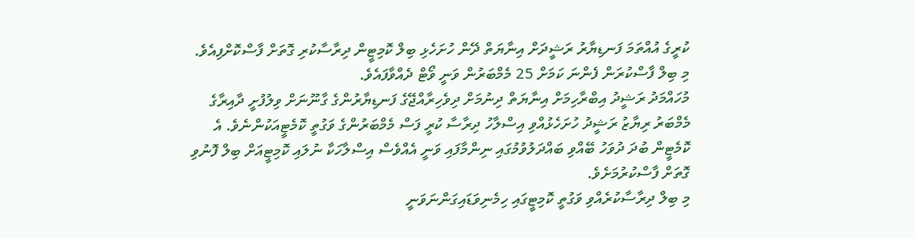ކުރީގެ އުއްތަމަ ފަނޑިޔާރު ރަޝީދަށް އިނާޔަތް ދޭން ހުށަހެޅި ބިލް ކޮމިޓީން ދިރާސާކުރި ގޮތަށް ފާސްކޮށްފިއެވެ.
މި ބިލް ފާސްކުރަން ފެންނަ ކަމަށް 25 މެމްބަރުން ވަނީ ވޯޓް ދެއްވާފައެވެ.
މުހައްމަދު ރަޝީދު އިބްރާހިމަށް އިނާޔަތް ދިނުމަށް ދިވެހިރާއްޖޭގެ ފަނޑިޔާރުންގެ ގާނޫނަށް ވިލުފުށީ ދާއިރާގެ މެމްބަރު ރިޔާޒު ރަޝީދު ހުށަހެޅުއްވި އިސްލާހު ދިރާސާ ކުރީ ފަސް މެމްބަރުންގެ ވަގުތީ ކޮމެޓީއަކުންނެވެ. އެ ކޮމެޓީން ބުދަ ދުވަހު ބޭއްވި ބައްދަލުވުމުގައި ނިންމާފައި ވަނީ އެއްވެސް އިސްލާހަކާ ނުލައި ކޮމިޓީއަށް ބިލް ފޮނުވި ގޮތަށް ފާސްކުރުމަށެވެ.
މި ބިލް ދިރާސާކުރެއްވި ވަގުތީ ކޮމިޓީގައި ހިމެނިވަޑައިގަންނަވަނީ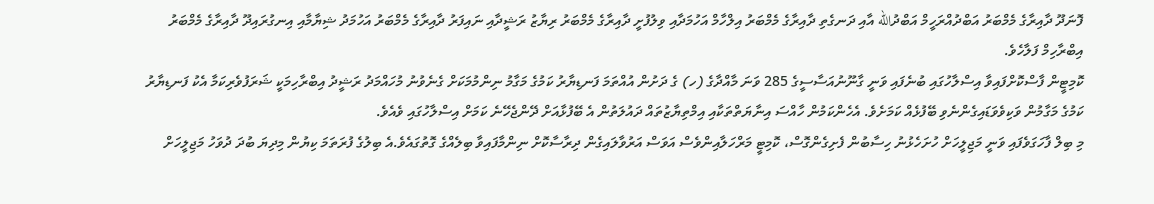ފޮނަދޫ ދާއިރާގެ މެމްބަރު އަބްދުއްރަހީމް އަބްދުالله އާއި ދަނގެތި ދާއިރާގެ މެމްބަރު އިލްހާމް އަހުމަދާއި ވިލުފުށީ ދާއިރާގެ މެމްބަރު ރިޔާޒު ރަޝީދާއި ނައިފަރު ދާއިރާގެ މެމްބަރު އަހުމަދު ޝިޔާމާއި އިނގުރައިދޫ ދާއިރާގެ މެމްބަރު އިބްރާހިމް ފަލާހެވެ.
ކޮމިޓީން ފާސްކޮށްފައިވާ އިސްލާހުގައި ބުނެފައި ވަނީ ގާނޫނުއަސާސީގެ 285 ވަނަ މާއްދާގެ (ހ) ގެ ދަށުން އުއްތަމަ ފަނޑިޔާރު ކަމުގެ މަގާމު ނިންމުމަކަށް ގެނެވުނު މުހައްމަދު ރަޝީދު އިބްރާހިމަކީ ޝަރަފުވެރިކަމާ އެކު ފަނޑިޔާރު ކަމުގެ މަގާމުން ވަކިވެވަޑައިގެންނެވި ބޭފުޅެއް ކަމަށެވެ. އެހެންކަމުން ހާއްސަ އިނާޔަތްތަކާއި އިމްތިޔާޒުތައް ދައުލަތުން އެ ބޭފުޅާއަށް ދޭންޖެހޭނެ ކަމަށް އިސްލާހުގައި ވެއެވެ.
މި ބިލް ފާހަގަވެފައި ވަނީ މަޖިލީހަށް ހުށަހެޅުނު ހިސާބުން ފެށިގެންގޮސް، ކޮމިޓީ މަރްހަލާއިންވެސް އަވަސް އަރުވާލައިގެން ދިރާސާކޮށް ނިންމާފައިވާ ބިލެއްގެ ގޮތުގައެވެ.އެ ބިލުގެ ފުރަތަމަ ކިޔުން މިދިޔަ ބުދަ ދުވަހު މަޖިލީހަށް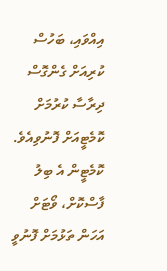އިއްވައި، ބަހުސް ކުރިއަށް ގެންގޮސް ދިރާސާ ކުރުމަށް ކޮމެޓީއަށް ފޮނުވިއެވެ. ކޮމެޓީން އެ ބިލު ފާސްކޮށް، ވޯޓަށް އަހަން ތަޅުމަށް ފޮނުވީ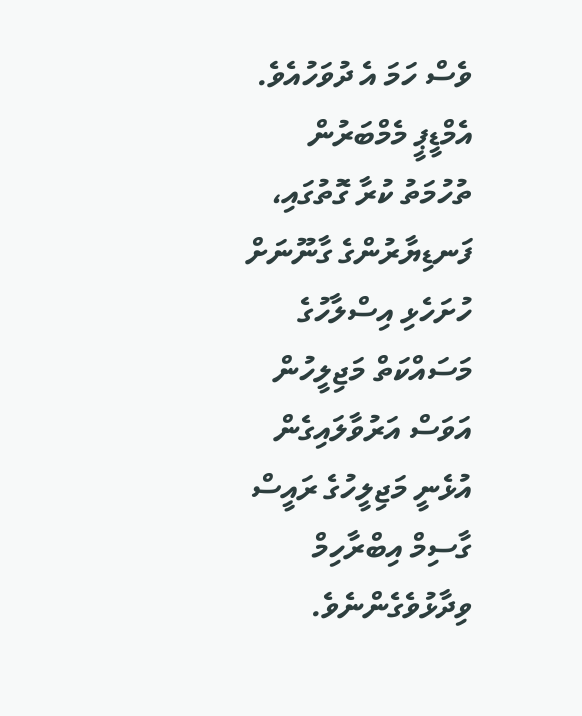ވެސް ހަމަ އެ ދުވަހުއެވެ.
އެމްޑީޕީ މެމްބަރުން ތުހުމަތު ކުރާ ގޮތުގައި، ފަނޑިޔާރުންގެ ގާނޫނަށް ހުށަހެޅި އިސްލާހުގެ މަސައްކަތް މަޖިލީހުން އަވަސް އަރުވާލައިގެން އުޅެނީ މަޖިލީހުގެ ރައީސް ގާސިމް އިބްރާހިމް ވިދާޅުވެގެންނެވެ.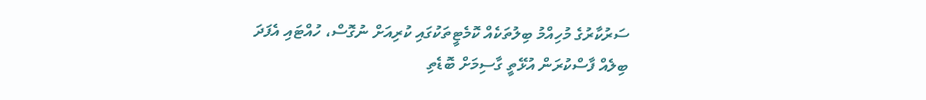ސަރުކާރުގެ މުހިއްމު ބިލުތަކެއް ކޮމެޓީތަކުގައި ކުރިއަށް ނުގޮސް، ހުއްޓައި އެފަދަ ބިލެއް ފާސްކުރަން އުޅޭތީ ގާސިމަށް ބޮޑެތި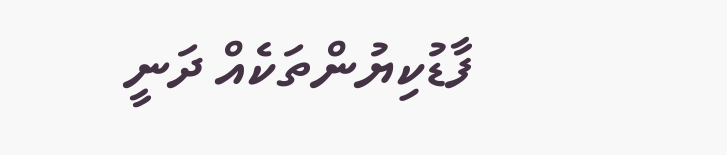ފާޑުކިޔުންތަކެއް ދަނީ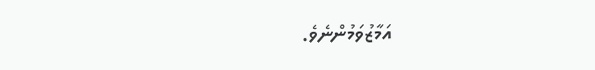އަމާޒުވަމުންނެވެ.